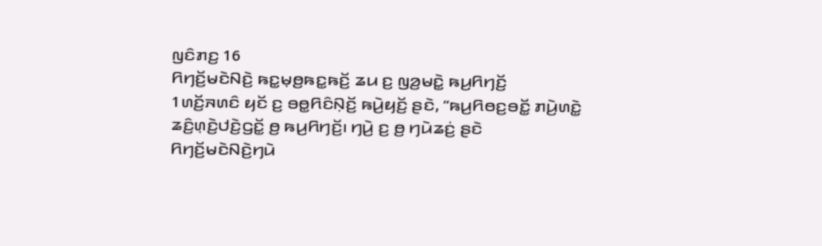ꤜꤢꤨꤊꤢ꤬ 16
ꤖꤚꤢꤩ꤬ꤗꤢꤧꤡꤢꤧ꤬ ꤒꤢ꤭ꤗ꤫ꤥ꤬ꤒꤢ꤭ꤒꤢꤩ꤬ ꤘꤣ ꤢ꤬ ꤜꤤ꤬ꤗꤢꤧ꤭ ꤒꤣ꤬ꤖꤚꤢꤩ꤬
1ꤛꤢꤩ꤬ꤏꤛꤢꤨ ꤟꤢꤩ ꤢ꤬ ꤋꤥ꤭ꤖꤢꤨꤡ꤫ꤢꤩ꤬ ꤒꤣꤧ꤬ꤟꤢꤩ꤬ ꤔꤢꤧ, “ꤒꤣ꤬ꤖꤥꤢ꤬ꤋꤢꤩ꤭ ꤊꤣꤧ꤬ꤛꤢꤧ꤭ ꤘꤢꤨ꤬ꤛ꤫ꤢꤧ꤬ꤓꤢꤧ꤬ꤞꤢꤩ꤭ ꤥ꤬ ꤒꤣ꤬ꤖꤚꤢꤩ꤬꤯ ꤚꤣꤧ꤬ ꤢ꤬ ꤥ꤬ ꤚꤣꤧꤘꤢꤦ꤬ ꤔꤢꤧ ꤖꤚꤢꤩ꤬ꤗꤢꤧꤡꤢꤧ꤬ꤚꤣꤧ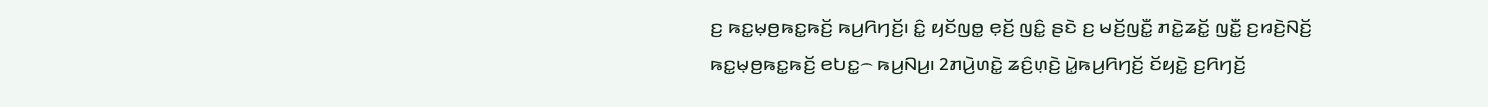ꤢ꤬ ꤒꤢ꤭ꤗ꤫ꤥ꤬ꤒꤢ꤭ꤒꤢꤩ꤬ ꤒꤣ꤬ꤖꤚꤢꤩ꤬꤯ ꤢꤨ꤭ ꤟꤢꤩꤜꤥ꤭ ꤕ꤫ꤢꤩ꤬ ꤜꤢꤨ꤭ ꤔꤢꤧ ꤢ꤬ ꤗꤢꤩ꤬ꤜꤢꤪ꤭ ꤊꤢꤧ꤭ꤘꤢꤩ꤭ ꤜꤢꤪ꤭ ꤢ꤬ꤙꤢꤧ꤬ꤡꤢꤩ꤬ ꤒꤢ꤭ꤗ꤫ꤥ꤬ꤒꤢ꤭ꤒꤢꤩ꤬ ꤕꤝꤢ꤭꤮ ꤒꤣ꤬ꤡꤣ꤬꤯ 2ꤊꤣꤧ꤬ꤛꤢꤧ꤭ ꤘꤢꤨ꤬ꤛ꤫ꤢꤧ꤬ ꤣꤧ꤭ꤒꤣ꤬ꤖꤚꤢꤩ꤬ ꤢꤩꤟꤢꤧ꤭ ꤢ꤬ꤖꤚꤢꤩ꤬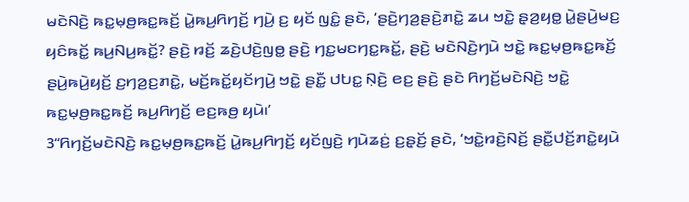ꤗꤢꤧꤡꤢꤧ꤬ ꤒꤢ꤭ꤗ꤫ꤥ꤬ꤒꤢ꤭ꤒꤢꤩ꤬ ꤣꤧ꤭ꤒꤣ꤬ꤖꤚꤢꤩ꤬ ꤚꤣꤧ꤬ ꤢ꤬ ꤟꤢꤩ ꤜꤢꤨ꤭ ꤔꤢꤧ, ‘ꤔꤢꤧ꤬ꤚꤤ꤬ꤔꤢꤧ꤬ꤊꤢꤧ꤭ ꤘꤣ ꤠꤢꤧ꤭ ꤔ꤫ꤤ꤬ꤟꤥ꤭ ꤣꤧ꤭ꤔꤣꤧ꤬ꤗꤢ꤬ ꤟꤢꤨꤒꤢꤩ꤭ ꤒꤣ꤬ꤡꤣ꤬ꤒꤢꤩ꤭? ꤔꤢꤧ꤬ ꤙꤢꤩ꤬ ꤘꤢꤧ꤬ꤓꤢꤧ꤬ꤜꤥ꤭ ꤔꤢꤧ꤬ ꤚꤢ꤭ꤗꤢꤚꤢ꤭ꤒꤢꤩ꤭, ꤔꤢꤧ꤬ ꤗꤢꤧꤡꤢꤧ꤬ꤚꤣꤧ ꤠꤢꤧ꤭ ꤒꤢ꤭ꤗ꤫ꤥ꤬ꤒꤢ꤭ꤒꤢꤩ꤬ ꤔꤣꤧ꤬ꤒꤣꤧ꤬ꤟꤢꤩ꤬ ꤢ꤬ꤚꤤ꤬ꤢ꤬ꤊꤢꤧ꤭, ꤗꤢꤩ꤬ꤒꤢꤩ꤭ꤟꤢꤩꤚꤣꤧ꤬ ꤠꤢꤧ꤭ ꤔꤢꤪ꤭ ꤓꤝꤢ꤭ ꤡ꤫ꤢꤧ꤬ ꤕꤢ꤬ ꤔꤢꤧ꤬ ꤔꤢꤧ ꤖꤚꤢꤩ꤬ꤗꤢꤧꤡꤢꤧ꤬ ꤠꤢꤧ꤭ ꤒꤢ꤭ꤗ꤫ꤥ꤬ꤒꤢ꤭ꤒꤢꤩ꤬ ꤒꤣ꤬ꤖꤚꤢꤩ꤬ ꤕꤢ꤬ꤒꤥ꤬ ꤟꤣꤧ꤯’
3“ꤖꤚꤢꤩ꤬ꤗꤢꤧꤡꤢꤧ꤬ ꤒꤢ꤭ꤗ꤫ꤥ꤬ꤒꤢ꤭ꤒꤢꤩ꤬ ꤣꤧ꤭ꤒꤣ꤬ꤖꤚꤢꤩ꤬ ꤟꤢꤩꤜꤢꤧ꤬ ꤚꤣꤧꤘꤢꤦ꤬ ꤢ꤬ꤔ꤫ꤢꤩ꤬ ꤔꤢꤧ, ‘ꤠꤢꤧ꤭ꤙꤢꤧ꤬ꤡꤢꤩ꤬ ꤔꤢꤪ꤭ꤓꤢꤩ꤬ꤊꤢꤧ꤭ꤟꤣꤧ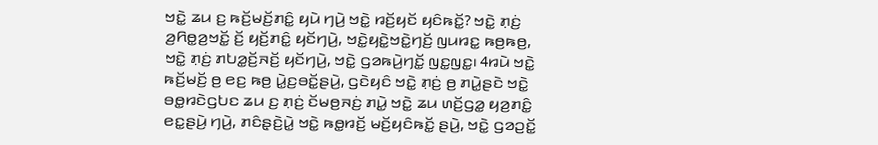ꤠꤢꤧ꤭ ꤘꤣ ꤢ꤬ ꤒꤢꤩ꤬ꤗꤢꤩ꤬ꤊꤢꤨ꤭ ꤟꤣꤧ ꤚꤣꤧ꤬ ꤠꤢꤧ꤭ ꤙꤢꤩ꤬ꤟꤢꤩ ꤟꤢꤨꤒꤢꤩ꤭? ꤠꤢꤧ꤭ ꤊ꤫ꤢꤦ꤬ ꤤ꤬ꤖꤥ꤭ꤤ꤬ꤠꤢꤩ꤭ ꤢꤩ꤬ ꤟꤢꤩ꤬ꤊꤢꤨ꤭ ꤟꤢꤩꤚꤣꤧ꤬, ꤠꤢꤧ꤭ꤟꤢꤧ꤭ꤠꤢꤧ꤭ꤚꤢꤩ꤬ ꤜꤣꤙꤢ꤭ ꤒꤥ꤬ꤒꤥ꤬, ꤠꤢꤧ꤭ ꤊ꤫ꤢꤦ꤬ ꤊꤝꤤ꤭ꤢꤩ꤬ꤏꤢꤩ꤬ ꤟꤢꤩꤚꤣꤧ꤬, ꤠꤢꤧ꤭ ꤞꤤꤒꤣꤧ꤬ꤚꤢꤩ꤭ ꤜꤢ꤭ꤜꤢ꤭꤯ 4ꤙꤣꤧ ꤠꤢꤧ꤭ ꤒꤢꤩ꤬ꤗꤢꤩ꤬ ꤥ꤬ ꤕꤢ꤬ ꤒꤥ꤬ ꤣꤧ꤭ꤢ꤬ꤋꤢꤩ꤭ꤔꤣꤧ꤬, ꤞꤢꤧꤟꤢꤨ ꤠꤢꤧ꤭ ꤊ꤫ꤢꤦ꤬ ꤥ꤬ ꤊꤣꤧ꤭ꤔꤢꤧ ꤠꤢꤧ꤭ ꤋꤥ꤭ꤙꤢꤧꤞꤝꤢ ꤘꤣ ꤢ꤬ ꤊ꤫ꤢꤦ꤬ ꤢꤩꤗꤥ꤬ꤏꤢꤦ꤬ ꤊꤣꤧ꤭ ꤠꤢꤧ꤭ ꤘꤣ ꤛꤢꤩ꤬ꤞꤤ꤭ ꤟꤤ꤬ꤊꤢꤨ꤭ ꤕꤢ꤭ꤔꤣꤧ꤬ ꤚꤣꤧ꤬, ꤊꤢꤨꤔ꤫ꤢꤧ꤬ꤣꤧ꤭ ꤠꤢꤧ꤭ ꤒꤥ꤭ꤙꤢꤩ꤬ ꤗꤢꤩ꤬ꤟꤢꤨꤒꤢꤩ꤭ ꤔꤣꤧ꤬, ꤠꤢꤧ꤭ ꤞꤤꤑꤢꤩ꤭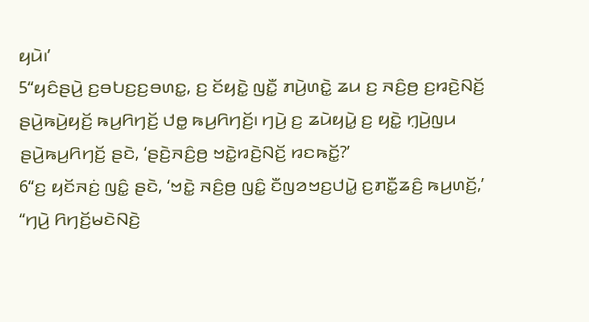ꤟꤣꤧ꤯’
5“ꤟꤢꤨꤔꤣꤧ꤬ ꤢ꤬ꤋꤝꤢ꤬ꤢ꤬ꤋꤛꤢ꤭, ꤢ꤬ ꤢꤩꤟꤢꤧ꤭ ꤜꤢꤪ꤭ ꤊꤣꤧ꤬ꤛꤢꤧ꤭ ꤘꤣ ꤢ꤬ ꤏꤢꤨ꤬ꤥ꤬ ꤢ꤬ꤙꤢꤧ꤬ꤡꤢꤩ꤬ ꤔꤣꤧ꤬ꤒꤣꤧ꤬ꤟꤢꤩ꤬ ꤒꤣ꤬ꤖꤚꤢꤩ꤬ ꤓꤥ꤭ ꤒꤣ꤬ꤖꤚꤢꤩ꤬꤯ ꤚꤣꤧ꤬ ꤢ꤬ ꤘꤣꤧꤟꤣꤧ꤭ ꤢ꤬ ꤟꤢꤧ꤭ ꤚ꤫ꤣꤧ꤬ꤜꤣ ꤔꤣꤧ꤬ꤒꤣ꤬ꤖꤚꤢꤩ꤬ ꤔꤢꤧ, ‘ꤔꤢꤧ꤬ꤏꤢꤨ꤬ꤥ꤬ ꤠꤢꤧ꤭ꤙꤢꤧ꤬ꤡꤢꤩ꤬ ꤙꤢꤒꤢꤩ꤭?’
6“ꤢ꤬ ꤟꤢꤩꤏꤢꤦ꤬ ꤜꤢꤨ꤭ ꤔꤢꤧ, ‘ꤠꤢꤧ꤭ ꤏꤢꤨ꤬ꤥ꤬ ꤜꤢꤨ꤭ ꤢꤪꤜꤤꤠꤢ꤬ꤓꤣꤧ꤭ ꤢ꤬ꤊꤢꤪ꤭ꤘꤢꤨ꤬ ꤒꤣ꤬ꤛꤢꤩ꤬,’
“ꤚꤣꤧ꤬ ꤖꤚꤢꤩ꤬ꤗꤢꤧꤡꤢꤧ꤬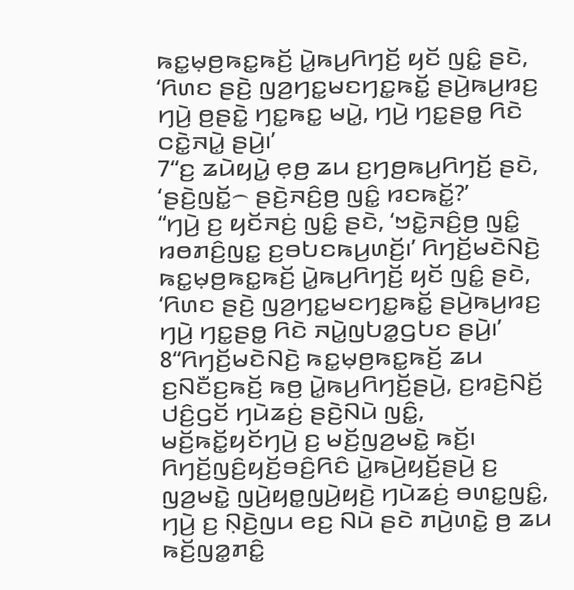ꤒꤢ꤭ꤗ꤫ꤥ꤬ꤒꤢ꤭ꤒꤢꤩ꤬ ꤣꤧ꤭ꤒꤣ꤬ꤖꤚꤢꤩ꤬ ꤟꤢꤩ ꤜꤢꤨ꤭ ꤔꤢꤧ, ‘ꤖꤛꤢ ꤔꤢꤧ꤬ ꤜꤤ꤬ꤚꤢ꤭ꤗꤢꤚꤢ꤭ꤒꤢꤩ꤭ ꤔꤣꤧ꤬ꤒꤣ꤬ꤙꤢ꤬ ꤚꤣꤧ꤬ ꤥ꤬ꤔꤢꤧ꤭ ꤚꤢ꤭ꤒꤢ꤭ ꤗꤣꤧ꤭, ꤚꤣꤧ꤬ ꤚꤢ꤭ꤔꤥ꤭ ꤖꤢꤧ ꤍꤢꤧ꤭ꤏꤣꤧ꤭ ꤔꤣꤧ꤬꤯’
7“ꤢ꤬ ꤘꤣꤧꤟꤣꤧ꤭ ꤕ꤫ꤥ꤬ ꤘꤣ ꤢ꤬ꤚꤥ꤬ꤒꤣ꤬ꤖꤚꤢꤩ꤬ ꤔꤢꤧ, ‘ꤔꤢꤧ꤬ꤜꤢꤩ꤭꤮ ꤔꤢꤧ꤬ꤏꤢꤨ꤬ꤥ꤬ ꤜꤢꤨ꤭ ꤙꤢꤒꤢꤩ꤭?’
“ꤚꤣꤧ꤬ ꤢ꤬ ꤟꤢꤩꤏꤢꤦ꤬ ꤜꤢꤨ꤭ ꤔꤢꤧ, ‘ꤠꤢꤧ꤭ꤏꤢꤨ꤬ꤥ꤬ ꤜꤢꤨ꤭ ꤙꤥꤊꤢꤨ꤬ꤜꤢ꤭ ꤢ꤬ꤋꤝꤢꤒꤣ꤬ꤛꤢꤩ꤬꤯’ ꤖꤚꤢꤩ꤬ꤗꤢꤧꤡꤢꤧ꤬ ꤒꤢ꤭ꤗ꤫ꤥ꤬ꤒꤢ꤭ꤒꤢꤩ꤬ ꤣꤧ꤭ꤒꤣ꤬ꤖꤚꤢꤩ꤬ ꤟꤢꤩ ꤜꤢꤨ꤭ ꤔꤢꤧ, ‘ꤖꤛꤢ ꤔꤢꤧ꤬ ꤜꤤ꤬ꤚꤢ꤭ꤗꤢꤚꤢ꤭ꤒꤢꤩ꤭ ꤔꤣꤧ꤬ꤒꤣ꤬ꤙꤢ꤬ ꤚꤣꤧ꤬ ꤚꤢ꤭ꤔꤥ꤭ ꤖꤢꤧ ꤏꤣꤧ꤭ꤜꤝꤤ꤭ꤞꤝꤢ ꤔꤣꤧ꤬꤯’
8“ꤖꤚꤢꤩ꤬ꤗꤢꤧꤡꤢꤧ꤬ ꤒꤢ꤭ꤗ꤫ꤥ꤬ꤒꤢ꤭ꤒꤢꤩ꤬ ꤘꤣ ꤢ꤬ꤡꤢꤪꤢ꤬ꤒꤢꤩ꤬ ꤒꤥ꤬ ꤣꤧ꤭ꤒꤣ꤬ꤖꤚꤢꤩ꤬ꤔꤣꤧ꤬, ꤢ꤬ꤙꤢꤧ꤬ꤡꤢꤩ꤬ ꤓꤢꤨ꤬ꤞꤢꤩ ꤚꤣꤧꤘꤢꤦ꤬ ꤔꤢꤧ꤬ꤡꤣꤧ ꤜꤢꤨ꤭, ꤗꤢꤩ꤬ꤒꤢꤩ꤭ꤟꤢꤩꤚꤣꤧ꤬ ꤢ꤬ ꤗꤢꤩ꤬ꤜꤤ꤬ꤗꤢꤧ꤭ ꤒꤢꤩ꤬꤯ ꤖꤚꤢꤩ꤬ꤜꤢꤨ꤬ꤟꤢꤩ꤬ꤋꤢꤨ꤬ꤖꤢꤨ ꤣꤧ꤭ꤒꤣꤧ꤬ꤟꤢꤩ꤬ꤔꤣꤧ꤬ ꤢ꤬ ꤜꤤ꤬ꤗꤢꤧ꤭ ꤜꤣꤧ꤬ꤟꤥ꤭ꤜꤣꤧ꤬ꤟꤢꤧ꤬ ꤚꤣꤧꤘꤢꤦ꤬ ꤋꤛꤢ꤭ꤜꤢꤨ꤭, ꤚꤣꤧ꤬ ꤢ꤬ ꤡ꤫ꤢꤧ꤬ꤜꤣ ꤕꤢ꤬ ꤡꤣꤧ ꤔꤢꤧ ꤊꤣꤧ꤬ꤛꤢꤧ꤭ ꤥ꤬ ꤘꤣ ꤒꤢꤩ꤬ꤜꤤ꤭ꤊꤢꤨ꤭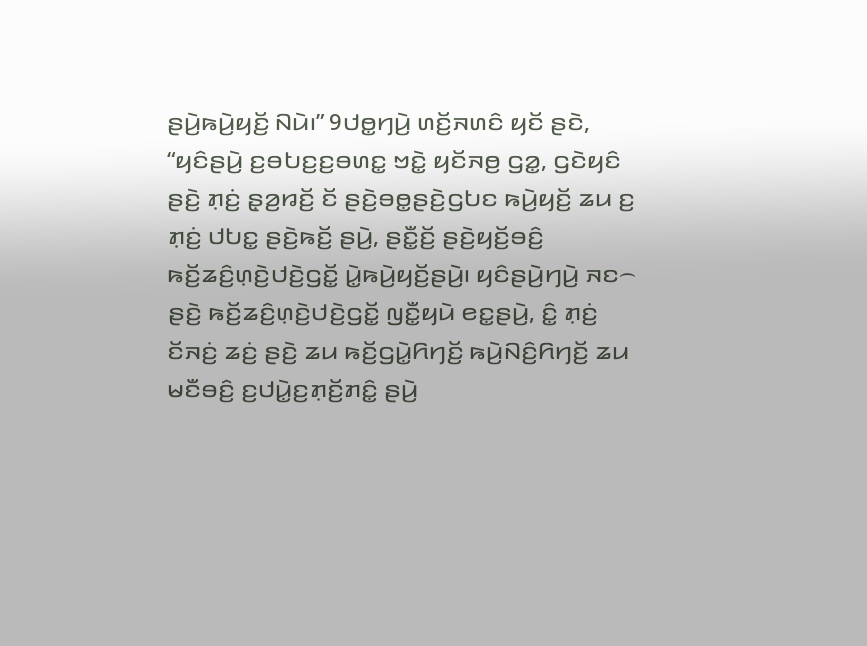ꤔꤣꤧ꤬ꤒꤣꤧ꤬ꤟꤢꤩ꤬ ꤡꤣꤧ꤯” 9ꤓꤥ꤭ꤚꤣꤧ꤬ ꤛꤢꤩ꤬ꤏꤛꤢꤨ ꤟꤢꤩ ꤔꤢꤧ, “ꤟꤢꤨꤔꤣꤧ꤬ ꤢ꤬ꤋꤝꤢ꤬ꤢ꤬ꤋꤛꤢ꤭ ꤠꤢꤧ꤭ ꤟꤢꤩꤏꤥ꤬ ꤞꤤ꤭, ꤞꤢꤧꤟꤢꤨ ꤔꤢꤧ꤬ ꤊ꤫ꤢꤦ꤬ ꤔ꤫ꤤ꤬ꤙꤢꤩ꤬ ꤢꤩ ꤔꤢꤧ꤬ꤋꤥ꤭ꤔꤢꤧ꤬ꤞꤝꤢ ꤒꤣꤧ꤬ꤟꤢꤩ꤬ ꤘꤣ ꤢ꤬ ꤊ꤫ꤢꤦ꤬ ꤓꤝꤢ꤭ ꤔꤢꤧ꤬ꤒꤢꤩ꤬ ꤔꤣꤧ꤬, ꤔꤢꤪ꤭ꤢꤩ꤬ ꤔꤢꤧ꤬ꤟꤢꤩ꤬ꤋꤢꤨ꤬ ꤒꤢꤩ꤬ꤘꤢꤨ꤬ꤛ꤫ꤢꤧ꤬ꤓꤢꤧ꤬ꤞꤢꤩ꤭ ꤣꤧ꤭ꤒꤣꤧ꤬ꤟꤢꤩ꤬ꤔꤣꤧ꤬꤯ ꤟꤢꤨꤔꤣꤧ꤬ꤚꤣꤧ꤬ ꤏꤢ꤮ ꤔꤢꤧ꤬ ꤒꤢꤩ꤬ꤘꤢꤨ꤬ꤛ꤫ꤢꤧ꤬ꤓꤢꤧ꤬ꤞꤢꤩ꤭ ꤜꤢꤪ꤭ꤟꤣꤧ ꤕꤢ꤭ꤔꤣꤧ꤬, ꤢꤨ꤭ ꤊ꤫ꤢꤦ꤬ ꤢꤩꤏꤢꤦ꤬ ꤘꤢꤦ꤬ ꤔꤢꤧ꤬ ꤘꤣ ꤒꤢꤩ꤬ꤞꤣꤧ꤭ꤖꤚꤢꤩ꤬ ꤒꤣꤧ꤬ꤡꤢꤨ꤬ꤖꤚꤢꤩ꤬ ꤘꤣ ꤗꤢꤪꤋꤢꤨ꤬ ꤢ꤬ꤓꤣꤧ꤭ꤢ꤬ꤊ꤫ꤢꤩ꤬ꤊꤢꤨ꤭ ꤔꤣꤧ꤬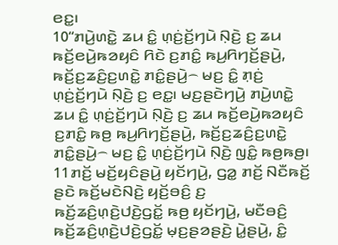ꤕꤢ꤭꤯
10“ꤊꤣꤧ꤬ꤛꤢꤧ꤭ ꤘꤣ ꤢꤨ꤭ ꤛ꤫ꤢꤦ꤬ꤢꤩ꤬ꤚꤣꤧ ꤡ꤫ꤢꤧ꤬ ꤢ꤬ ꤘꤣ ꤒꤢꤩ꤬ꤕꤣꤧ꤬ꤒꤤꤟꤢꤨ ꤖꤢꤧ ꤢ꤬ꤊꤢꤨ꤭ ꤒꤣ꤬ꤖꤚꤢꤩ꤬ꤔꤣꤧ꤬, ꤒꤢꤩ꤬ꤢ꤬ꤘꤢꤨ꤬ꤢ꤬ꤛꤢꤧ꤭ ꤊꤢꤨ꤭ꤔꤣꤧ꤬꤮ ꤗꤢ꤬ ꤢꤨ꤭ ꤊ꤫ꤢꤦ꤬ ꤛ꤫ꤢꤦ꤬ꤢꤩ꤬ꤚꤣꤧ ꤡ꤫ꤢꤧ꤬ ꤢ꤬ ꤕꤢ꤭꤯ ꤗꤢ꤬ꤔꤢꤧꤚꤣꤧ꤬ ꤊꤣꤧ꤬ꤛꤢꤧ꤭ ꤘꤣ ꤢꤨ꤭ ꤛ꤫ꤢꤦ꤬ꤢꤩ꤬ꤚꤣꤧ ꤡ꤫ꤢꤧ꤬ ꤢ꤬ ꤘꤣ ꤒꤢꤩ꤬ꤕꤣꤧ꤬ꤒꤤꤟꤢꤨ ꤢ꤬ꤊꤢꤨ꤭ ꤒꤥ꤬ ꤒꤣ꤬ꤖꤚꤢꤩ꤬ꤔꤣꤧ꤬, ꤒꤢꤩ꤬ꤢ꤬ꤘꤢꤨ꤬ꤢ꤬ꤛꤢꤧ꤭ ꤊꤢꤨ꤭ꤔꤣꤧ꤬꤮ ꤗꤢ꤬ ꤢꤨ꤭ ꤛ꤫ꤢꤦ꤬ꤢꤩ꤬ꤚꤣꤧ ꤡ꤫ꤢꤧ꤬ ꤜꤢꤨ꤭ ꤒꤥ꤬ꤒꤥ꤬꤯ 11ꤊꤢꤩ꤬ ꤗꤢꤩ꤬ꤟꤢꤨꤔꤣꤧ꤬ ꤟꤢꤩꤚꤣꤧ꤬, ꤞꤤ꤭ ꤊꤢꤩ꤬ ꤡꤢꤪꤒꤢꤩ꤬ ꤔꤢꤧ ꤒꤢꤩ꤬ꤗꤢꤧꤡꤢꤧ꤬ ꤟꤢꤩ꤬ꤋꤢꤨ꤬ ꤢ꤬ ꤒꤢꤩ꤬ꤘꤢꤨ꤬ꤛ꤫ꤢꤧ꤬ꤓꤢꤧ꤬ꤞꤢꤩ꤭ ꤒꤥ꤬ ꤟꤢꤩꤚꤣꤧ꤬, ꤗꤢꤪꤋꤢꤨ꤬ ꤒꤢꤩ꤬ꤘꤢꤨ꤬ꤛ꤫ꤢꤧ꤬ꤓꤢꤧ꤬ꤞꤢꤩ꤭ ꤗ꤫ꤢ꤬ꤔꤤꤔꤢꤧ꤬ ꤣꤧ꤭ꤔꤣꤧ꤬, ꤢꤨ꤭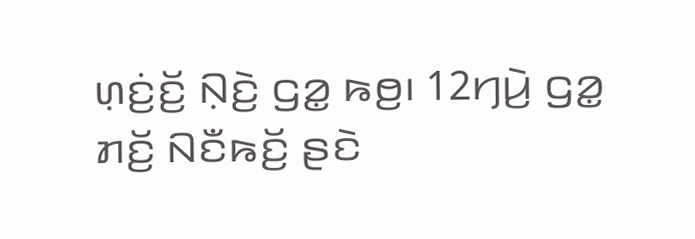ꤛ꤫ꤢꤦ꤬ꤢꤩ꤬ ꤡ꤫ꤢꤧ꤬ ꤞꤤ꤭ ꤒꤥ꤬꤯ 12ꤚꤣꤧ꤬ ꤞꤤ꤭ ꤊꤢꤩ꤬ ꤡꤢꤪꤒꤢꤩ꤬ ꤔꤢꤧ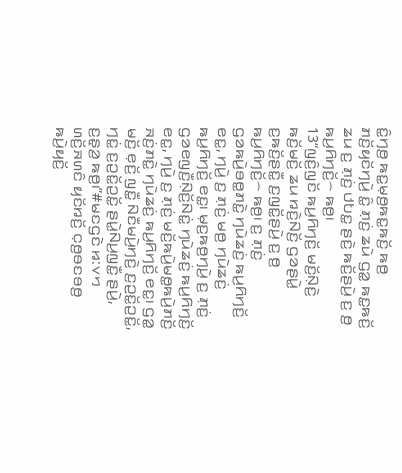ꤢꤨ꤭ꤚꤥ꤬ ꤒꤢ꤭ꤗ꤫ꤥ꤬ꤒꤢ꤭ꤒꤢꤩ꤬ ꤒꤥ꤬ ꤊꤢꤩ꤬ꤟꤢꤩꤚꤣꤧ꤬ ꤢꤨ꤭ ꤊ꤫ꤢꤦ꤬ ꤘꤣꤧ ꤞꤤ꤭ ꤒꤢ꤭ꤒꤢꤩ꤬ ꤘꤣ ꤢ꤬ ꤊ꤫ꤢꤦ꤬ ꤓꤝꤢ꤭ ꤔꤢꤧ꤬ ꤒꤢꤩ꤬ꤔꤣꤧ꤬ ꤢ꤬ ꤥ꤬ ꤒꤣ꤬ꤖꤚꤢꤩ꤬꤮ ꤒꤥ꤬꤯
13“ꤜꤢꤨ꤬ꤜꤢꤩ ꤒꤣ꤬ꤖꤚꤢꤩ꤬ ꤗꤢꤩ꤬ꤡ꤫ꤢꤧ꤬ ꤒꤢꤩ꤬ꤗꤢꤩ꤬ ꤘꤣ ꤙꤢꤧ꤬ꤡꤢꤩ꤬ ꤞꤤꤔꤣꤧ꤭ ꤢ꤬ꤒꤢꤩ꤬ꤔꤢꤪ꤭ ꤢ꤬ꤜꤢꤩ꤭ꤔꤣꤧ꤬ ꤢ꤬ ꤥ꤬ ꤒꤣ꤬ꤖꤚꤢꤩ꤬꤮ ꤒꤥ꤬꤯ ꤢ꤬ ꤊ꤫ꤢꤦ꤬ ꤞꤤꤒꤣꤧ꤬ꤋꤥ꤭ꤊꤢꤧ꤭ ꤚꤣꤧꤘꤢꤦ꤬ ꤒꤣ꤬ꤖꤚꤢꤩ꤬ ꤕꤢ꤭, ꤚꤣꤧ꤬ ꤢ꤬ ꤊ꤫ꤢꤦ꤬ ꤗꤥ꤬ ꤚꤣꤧꤘꤢꤦ꤬ ꤒꤣ꤬ꤖꤚꤢꤩ꤬ ꤕꤢ꤭꤯ ꤗ꤫ꤢ꤬ꤒꤥ꤬ꤚꤣꤧ꤬ ꤢ꤬ ꤊ꤫ꤢꤦ꤬ ꤞꤤꤕꤜꤢꤪ꤬ꤡ꤫ꤢꤩ꤬ꤡꤢꤦ꤭ ꤚꤣꤧꤘꤢꤦ꤬ ꤒꤣ꤬ꤖꤚꤢꤩ꤬ ꤕꤢ꤭, ꤚꤣꤧ꤬ ꤢ꤬ ꤊ꤫ꤢꤦ꤬ ꤗꤢꤩ꤬ꤒꤣꤧ꤬ꤗꤥ꤭ꤒꤣꤧ꤬ꤊꤢꤩ꤬ ꤏꤢꤦ꤬ꤊꤢꤧ꤭ ꤚꤣꤧꤘꤢꤦ꤬ ꤒꤣ꤬ꤖꤚꤢꤩ꤬ ꤕꤢ꤭꤯ ꤞꤤ꤭ ꤗꤢꤩ꤬ ꤕ꤫ꤢꤩ꤬ ꤜꤢꤪ꤭ ꤡꤢꤪꤗꤣꤧ꤬ꤚꤢꤧ꤬ ꤢ꤬ꤑꤢꤩ꤭ꤑꤢꤩ꤭, ꤚꤢꤦ꤭ ꤢ꤬ꤑꤢꤩ꤭ꤑꤢꤩ꤭ ꤔꤣꤧ꤭ꤡꤣ꤬ꤜꤢꤪ꤭ ꤔꤣꤧ꤬, ꤢ꤬ꤔ꤫ꤤ꤬ ꤒꤥ꤬꤯”#ꤗꤢꤞꤢꤧ ꤆:꤂꤄
ꤛꤢꤩ꤬ꤏꤛꤢꤨ ꤟꤢꤩꤙꤢꤩ꤬ ꤍ꤫ꤥ꤬ꤋꤢꤋꤥ꤬ ꤒꤣꤧ꤬ꤟꤢꤩ꤬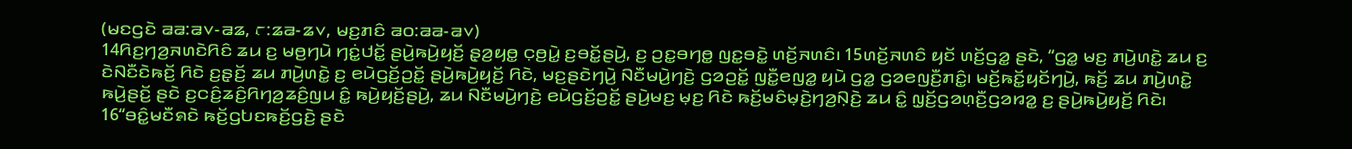(ꤗꤢꤞꤢꤧ ꤁꤁:꤁꤂-꤁꤃, ꤅:꤃꤁-꤃꤂, ꤗꤢ꤬ꤊꤢꤨ ꤁꤀:꤁꤁-꤁꤂)
14ꤖꤢ꤬ꤚꤤ꤬ꤏꤛꤢꤧꤖꤢꤨ ꤘꤣ ꤢ꤬ ꤗꤥ꤬ꤚꤣꤧ ꤚꤢꤦ꤭ꤓꤢꤩ꤭ ꤔꤣꤧ꤬ꤒꤣꤧ꤬ꤟꤢꤩ꤬ ꤔ꤫ꤤ꤬ꤟꤥ꤭ ꤍ꤫ꤥ꤬ꤣꤧ꤭ ꤢ꤬ꤋꤢꤩ꤭ꤔꤣꤧ꤬, ꤢ꤬ ꤑꤢ꤭ꤋꤚꤥ꤭ ꤜꤢ꤭ꤋꤢꤧ꤭ ꤛꤢꤩ꤬ꤏꤛꤢꤨ꤯ 15ꤛꤢꤩ꤬ꤏꤛꤢꤨ ꤟꤢꤩ ꤛꤢꤩ꤬ꤞꤤ꤭ ꤔꤢꤧ, “ꤞꤤ꤭ ꤗꤢ꤬ ꤊꤣꤧ꤬ꤛꤢꤧ꤭ ꤘꤣ ꤢ꤬ ꤢꤧꤡꤢꤪꤢꤧꤒꤢꤩ꤬ ꤖꤢꤧ ꤢ꤬ꤔ꤫ꤢꤩ꤬ ꤘꤣ ꤊꤣꤧ꤬ꤛꤢꤧ꤭ ꤢ꤬ ꤕꤣꤧꤞꤢꤩ꤬ꤑꤢꤩ꤭ ꤔꤣꤧ꤬ꤒꤣꤧ꤬ꤟꤢꤩ꤬ ꤖꤢꤧ, ꤗꤢ꤬ꤔꤢꤧꤚꤣꤧ꤬ ꤡꤢꤪꤗꤣꤧ꤬ꤚꤢꤧ꤬ ꤞꤤꤑꤢꤩ꤭ ꤜꤢꤪ꤭ꤕꤜꤤ꤭ ꤟꤣꤧ ꤞꤤ꤭ ꤞꤤꤕꤜꤢꤪ꤬ꤊꤢꤨ꤭꤯ ꤗꤢꤩ꤬ꤒꤢꤩ꤭ꤟꤢꤩꤚꤣꤧ꤬, ꤒꤢꤩ꤬ ꤘꤣ ꤊꤣꤧ꤬ꤛꤢꤧ꤭ ꤒꤣꤧ꤬ꤔꤢꤩ꤬ ꤔꤢꤧ ꤢ꤬ꤍꤢꤨ꤬ꤘꤢꤨ꤬ꤖꤚꤤ꤬ꤘꤢꤨ꤬ꤜꤣ ꤢꤨ꤭ ꤒꤣꤧ꤬ꤟꤢꤩ꤬ꤔꤣꤧ꤬, ꤘꤣ ꤡꤢꤪꤗꤣꤧ꤬ꤚꤢꤧ꤬ ꤕꤣꤧꤞꤢꤩ꤬ꤑꤢꤩ꤭ ꤔꤣꤧ꤬ꤗꤢ꤬ ꤗ꤫ꤢ꤬ ꤖꤢꤧ ꤒꤢꤩ꤬ꤗꤢꤨꤗ꤫ꤢꤧ꤬ꤚꤤ꤬ꤡ꤫ꤢꤧ꤬ ꤘꤣ ꤢꤨ꤭ ꤜ꤫ꤢꤩ꤬ꤞꤤꤛ꤫ꤢꤪ꤬ꤞꤤꤙꤤ꤭ ꤢ꤬ ꤔꤣꤧ꤬ꤒꤣꤧ꤬ꤟꤢꤩ꤬ ꤖꤢꤧ꤯
16“ꤋꤢꤨ꤭ꤗꤢꤪꤎꤢꤧ ꤒꤢꤩ꤬ꤞꤝꤢꤒꤢꤩ꤬ꤞꤢꤧ꤬ ꤔꤢꤧ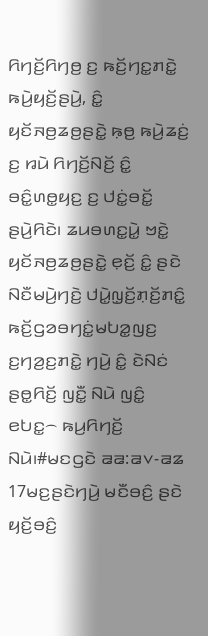ꤖꤚꤢꤩ꤬ꤖꤚꤥ꤬ ꤢ꤬ ꤒꤢꤩ꤬ꤚꤢ꤭ꤊꤢꤧ꤭ ꤒꤣꤧ꤬ꤟꤢꤩ꤬ꤔꤣꤧ꤬, ꤢꤨ꤭ ꤟꤢꤩꤏꤥ꤬ꤘꤥ꤬ꤔꤢꤧ꤭ ꤒ꤫ꤥ꤬ ꤒꤣꤧ꤬ꤘꤢꤦ꤬ ꤢ꤬ ꤙꤣꤧ ꤖꤚꤢꤩ꤬ꤡꤢꤩ꤬ ꤢꤨ꤭ ꤋꤢꤨ꤭ꤛꤥ꤭ꤟꤢ꤬ ꤢ꤬ ꤓꤢꤦ꤭ꤋꤢꤩ꤭ ꤔꤣꤧ꤬ꤖꤢꤧ꤯ ꤘꤣꤋꤛꤢ꤭ꤣꤧ꤭ ꤠꤢꤧ꤭ ꤟꤢꤩꤏꤥ꤬ꤘꤥ꤬ꤔꤢꤧ꤭ ꤕ꤫ꤢꤩ꤬ ꤢꤨ꤭ ꤔꤢꤧ ꤡꤢꤪꤗꤣꤧ꤬ꤚꤢꤧ꤬ ꤓꤣꤧ꤭ꤜ꤫ꤢꤩ꤬ꤊ꤫ꤢꤩ꤬ꤊꤢꤨ꤭ ꤒꤢꤩ꤬ꤞꤤꤋꤚꤢꤦ꤭ꤗꤝꤤ꤭ꤜꤢ꤬ ꤢ꤬ꤚꤤ꤬ꤢ꤬ꤊꤢꤧ꤭ ꤚꤣꤧ꤬ ꤢꤨ꤭ ꤢꤧꤡꤢꤦ ꤔꤥ꤭ꤖꤢꤩ꤬ ꤜꤢꤪ꤭ ꤡꤣꤧ ꤜꤢꤨ꤭ ꤕꤝꤢ꤭꤮ ꤒꤣ꤬ꤖꤚꤢꤩ꤬ ꤡꤣꤧ꤯#ꤗꤢꤞꤢꤧ ꤁꤁:꤁꤂-꤁꤃ 17ꤗꤢ꤬ꤔꤢꤧꤚꤣꤧ꤬ ꤗꤢꤪꤋꤢꤨ꤬ ꤔꤢꤧ ꤟꤢꤩ꤬ꤋꤢꤨ꤬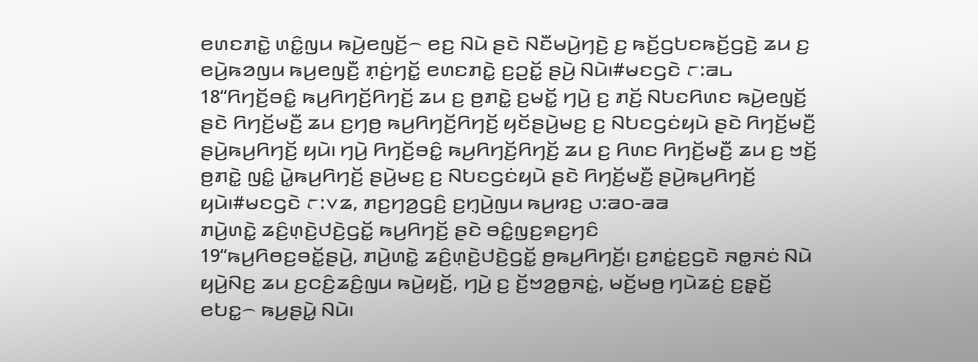ꤕꤛꤢꤊꤢꤧ꤭ ꤛꤢꤨ꤭ꤜꤣ ꤒꤣꤧ꤬ꤕꤜꤢꤩ꤬꤮ ꤕꤢ꤬ ꤡꤣꤧ ꤔꤢꤧ ꤡꤢꤪꤗꤣꤧ꤬ꤚꤢꤧ꤬ ꤢ꤬ ꤒꤢꤩ꤬ꤞꤝꤢꤒꤢꤩ꤬ꤞꤢꤧ꤬ ꤘꤣ ꤢ꤬ ꤕꤣꤧ꤬ꤒꤤꤜꤣ ꤒꤣ꤬ꤕꤜꤢꤪ꤬ ꤊ꤫ꤢꤦ꤬ꤚꤢꤩ꤭ ꤕꤛꤢꤊꤢꤧ꤭ ꤢ꤬ꤑꤢꤩ꤭ ꤔꤣꤧ꤬ ꤡꤣꤧ꤯#ꤗꤢꤞꤢꤧ ꤅:꤁꤈
18“ꤖꤚꤢꤩ꤬ꤋꤢꤨ꤭ ꤒꤣ꤬ꤖꤚꤢꤩ꤬ꤖꤚꤢꤩ꤬ ꤘꤣ ꤢ꤬ ꤥ꤬ꤊꤢꤧ꤭ ꤢ꤬ꤗꤢꤩ꤭ ꤚꤣꤧ꤬ ꤢ꤬ ꤊꤢꤩ꤬ ꤡꤝꤢꤖꤛꤢ ꤒꤣꤧ꤬ꤕꤜꤢꤩ꤬ ꤔꤢꤧ ꤖꤚꤢꤩ꤬ꤗꤢꤪ꤬ ꤘꤣ ꤢ꤬ꤚꤥ꤬ ꤒꤣ꤬ꤖꤚꤢꤩ꤬ꤖꤚꤢꤩ꤬ ꤟꤢꤩꤔꤣꤧ꤬ꤗꤢ꤬ ꤢ꤬ ꤡꤝꤢꤞꤢꤦꤟꤣꤧ ꤔꤢꤧ ꤖꤚꤢꤩ꤬ꤗꤢꤪ꤬ ꤔꤣꤧ꤬ꤒꤣ꤬ꤖꤚꤢꤩ꤬ ꤟꤣꤧ꤯ ꤚꤣꤧ꤬ ꤖꤚꤢꤩ꤬ꤋꤢꤨ꤭ ꤒꤣ꤬ꤖꤚꤢꤩ꤬ꤖꤚꤢꤩ꤬ ꤘꤣ ꤢ꤬ ꤖꤛꤢ ꤖꤚꤢꤩ꤬ꤗꤢꤪ꤬ ꤘꤣ ꤢ꤬ ꤠꤢꤩ꤬ ꤥ꤬ꤊꤢꤧ꤭ ꤜꤢꤨ꤭ ꤣꤧ꤭ꤒꤣ꤬ꤖꤚꤢꤩ꤬ ꤔꤣꤧ꤬ꤗꤢ꤬ ꤢ꤬ ꤡꤝꤢꤞꤢꤦꤟꤣꤧ ꤔꤢꤧ ꤖꤚꤢꤩ꤬ꤗꤢꤪ꤬ ꤔꤣꤧ꤬ꤒꤣ꤬ꤖꤚꤢꤩ꤬ ꤟꤣꤧ꤯#ꤗꤢꤞꤢꤧ ꤅:꤂꤃, ꤊꤢ꤬ꤚꤤ꤬ꤞꤢꤨ꤬ ꤢ꤬ꤚ꤫ꤣꤧ꤬ꤜꤣ ꤒꤣ꤬ꤙꤢ꤬ ꤇:꤁꤀-꤁꤁
ꤊꤣꤧ꤬ꤛꤢꤧ꤭ ꤘꤢꤨ꤬ꤛ꤫ꤢꤧ꤬ꤓꤢꤧ꤬ꤞꤢꤩ꤭ ꤒꤣ꤬ꤖꤚꤢꤩ꤬ ꤔꤢꤧ ꤋꤢꤨ꤭ꤜꤢ꤬ꤎꤢ꤬ꤚꤢꤨ
19“ꤒꤣ꤬ꤖꤥꤢ꤬ꤋꤢꤩ꤭ꤔꤣꤧ꤬, ꤊꤣꤧ꤬ꤛꤢꤧ꤭ ꤘꤢꤨ꤬ꤛ꤫ꤢꤧ꤬ꤓꤢꤧ꤬ꤞꤢꤩ꤭ ꤥ꤬ꤒꤣ꤬ꤖꤚꤢꤩ꤬꤯ ꤢ꤬ꤊꤢꤦ꤭ꤢ꤬ꤞꤢꤧ ꤏꤥ꤭ꤏꤢꤦ ꤡꤣꤧ ꤟꤣꤧ꤬ꤡꤢ꤬ ꤘꤣ ꤢ꤬ꤍꤢꤨ꤬ꤘꤢꤨ꤬ꤜꤣ ꤒꤣꤧ꤬ꤟꤢꤩ꤬, ꤚꤣꤧ꤬ ꤢ꤬ ꤢꤩ꤬ꤠꤤ꤬ꤥ꤭ꤏꤢꤦ꤭, ꤗꤢꤩ꤬ꤗꤥ꤬ ꤚꤣꤧꤘꤢꤦ꤬ ꤢ꤬ꤔ꤫ꤢꤩ꤬ ꤕꤝꤢ꤭꤮ ꤒꤣ꤬ꤔꤣꤧ꤭ ꤡꤣꤧ꤯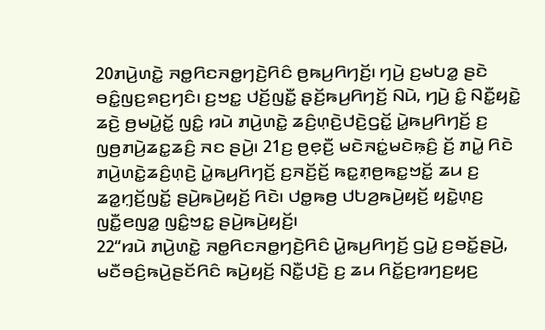20ꤊꤣꤧ꤬ꤛꤢꤧ꤭ ꤏꤥ꤭ꤖꤢꤏꤥ꤭ꤚꤢꤧ꤬ꤖꤢꤨ ꤥ꤬ꤒꤣ꤬ꤖꤚꤢꤩ꤬꤯ ꤚꤣꤧ꤬ ꤢ꤬ꤗꤝꤤ꤭ ꤔꤢꤧ ꤋꤢꤨ꤭ꤜꤢ꤬ꤎꤢ꤬ꤚꤢꤨ꤯ ꤢ꤬ꤠꤢ꤭ ꤓꤢꤩ꤬ꤜꤢꤪ꤭ ꤔ꤫ꤢꤩ꤬ꤒꤣ꤬ꤖꤚꤢꤩ꤬ ꤡꤣꤧ, ꤚꤣꤧ꤬ ꤢꤨ꤭ ꤡꤢꤪ꤭ꤟꤢꤧ꤭ ꤘꤢꤧ꤬ ꤥ꤬ꤗꤣꤧ꤭ꤢꤩ꤭ ꤜꤢꤨ꤭ ꤙꤣꤧ ꤊꤣꤧ꤬ꤛꤢꤧ꤭ ꤘꤢꤨ꤬ꤛ꤫ꤢꤧ꤬ꤓꤢꤧ꤬ꤞꤢꤩ꤭ ꤣꤧ꤭ꤒꤣ꤬ꤖꤚꤢꤩ꤬ ꤢ꤬ ꤜꤥ꤬ꤊꤣꤧ꤬ꤘꤢ꤭ꤘꤢꤨ꤬ ꤏꤢ ꤔꤣꤧ꤬꤯ 21ꤢ꤬ ꤥ꤬ꤕ꤫ꤢꤪ꤬ ꤗꤢꤧꤏꤢꤦ꤭ꤗꤢꤧꤒ꤫ꤢꤨ꤬ ꤢꤩ꤬ ꤊꤣꤧ꤭ ꤖꤢꤧ ꤊꤣꤧ꤬ꤛꤢꤧ꤭ꤘꤢꤨ꤬ꤛ꤫ꤢꤧ꤬ ꤣꤧ꤭ꤒꤣ꤬ꤖꤚꤢꤩ꤬ ꤢ꤬ꤏꤢꤩ꤬ꤢꤩ꤬ ꤒꤢ꤭ꤊ꤫ꤥ꤬ꤒꤢ꤭ꤠꤢꤩ꤭ ꤘꤣ ꤢ꤬ ꤘꤤ꤭ꤚ꤫ꤢꤩ꤬ꤜꤢꤩ꤭ ꤔꤣꤧ꤬ꤒꤣꤧ꤬ꤟꤢꤩ꤬ ꤖꤢꤧ꤯ ꤓꤥ꤭ꤒꤥ꤬ ꤓꤝꤤ꤬ꤒꤣꤧ꤬ꤟꤢꤩ꤬ ꤟꤢꤧ꤭ꤛ꤫ꤢ꤬ ꤜꤢꤪ꤭ꤕꤜꤤ꤭ ꤜꤢꤨ꤭ꤠꤢ꤭ ꤔꤣꤧ꤬ꤒꤣꤧ꤬ꤟꤢꤩ꤬꤯
22“ꤙꤣꤧ ꤊꤣꤧ꤬ꤛꤢꤧ꤭ ꤏꤥ꤭ꤖꤢꤏꤥ꤭ꤚꤢꤧ꤬ꤖꤢꤨ ꤣꤧ꤭ꤒꤣ꤬ꤖꤚꤢꤩ꤬ ꤞꤣꤧ꤭ ꤢ꤬ꤋꤢꤩ꤭ꤔꤣꤧ꤬, ꤗꤢꤪꤋꤢꤨ꤬ꤒꤣꤧ꤬ꤔꤢꤩꤖꤢꤨ ꤒꤣꤧ꤬ꤟꤢꤩ꤬ ꤡꤢꤪ꤭ꤓꤢꤧ꤬ ꤢ꤬ ꤘꤣ ꤖꤢꤩ꤭ꤢ꤬ꤙꤚꤢ꤬ꤟꤢ꤬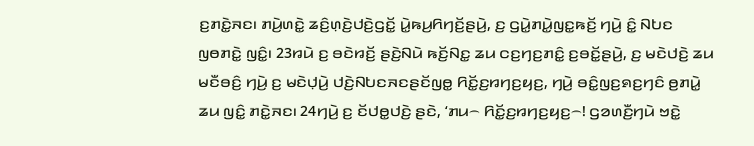ꤢ꤬ꤊꤢꤧ꤭ꤏꤢ꤯ ꤊꤣꤧ꤬ꤛꤢꤧ꤭ ꤘꤢꤨ꤬ꤛ꤫ꤢꤧ꤬ꤓꤢꤧ꤬ꤞꤢꤩ꤭ ꤣꤧ꤭ꤒꤣ꤬ꤖꤚꤢꤩ꤬ꤔꤣꤧ꤬, ꤢ꤬ ꤞꤣꤧ꤭ꤊꤣꤧ꤭ꤜꤢ꤭ꤒꤢꤩ꤬ ꤚꤣꤧ꤬ ꤢꤨ꤭ ꤡꤝꤢ ꤜꤥꤊꤢꤧ꤭ ꤜꤢꤨ꤭꤯ 23ꤙꤣꤧ ꤢ꤬ ꤋꤢꤧꤙꤢꤩ꤬ ꤔꤢꤧ꤬ꤡꤣꤧ ꤒꤢꤩ꤬ꤡꤢ꤭ ꤘꤣ ꤍꤢ꤬ꤚꤢ꤬ꤊꤢꤨ꤭ ꤢ꤬ꤋꤢꤩ꤭ꤔꤣꤧ꤬, ꤢ꤬ ꤗꤢꤧꤓꤢꤧ꤬ ꤘꤣ ꤗꤢꤪꤋꤢꤨ꤬ ꤚꤣꤧ꤬ ꤢ꤬ ꤗꤢꤧꤓ꤫ꤣꤧ꤬ ꤓꤢꤧ꤬ꤡꤝꤢꤏꤢꤔꤢꤩꤜꤥ꤭ ꤖꤢꤩ꤭ꤢ꤬ꤙꤚꤢ꤬ꤟꤢ꤬, ꤚꤣꤧ꤬ ꤋꤢꤨ꤭ꤜꤢ꤬ꤎꤢ꤬ꤚꤢꤨ ꤥ꤬ꤊꤣꤧ꤭ ꤘꤣ ꤜꤢꤨ꤭ ꤊꤢꤧ꤭ꤏꤢ꤯ 24ꤚꤣꤧ꤬ ꤢ꤬ ꤢꤩꤓꤥ꤭ꤓꤢꤧ꤬ ꤔꤢꤧ, ‘ꤊꤣ꤮ ꤖꤢꤩ꤭ꤢ꤬ꤙꤚꤢ꤬ꤟꤢ꤬꤮! ꤞꤤꤛꤢꤪ꤬ꤚꤣꤧ ꤠꤢꤧ꤭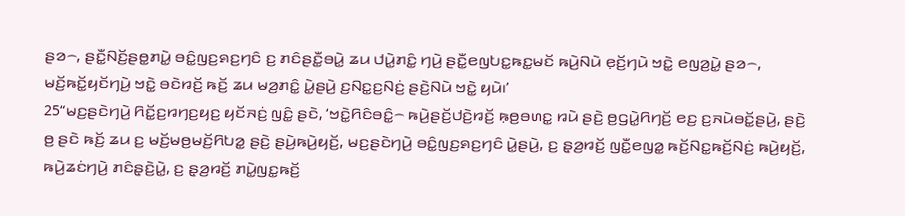ꤔꤤ꤮, ꤔꤢꤪ꤭ꤡꤢꤩ꤬ꤔꤥ꤭ꤊꤣꤧ꤭ ꤋꤢꤨ꤭ꤜꤢ꤬ꤎꤢ꤬ꤚꤢꤨ ꤢ꤬ ꤊꤢꤨꤔꤢꤪ꤭ꤋꤣꤧ꤭ ꤘꤣ ꤓꤣꤧ꤭ꤊꤢꤨ꤭ ꤚꤣꤧ꤬ ꤔꤢꤪ꤭ꤕꤜꤝꤢ꤭ꤒꤢ꤭ꤗꤢꤩ ꤒꤣꤧ꤬ꤡꤣꤧ ꤕ꤫ꤢꤩ꤬ꤚꤣꤧ ꤠꤢꤧ꤭ ꤕꤜꤤ꤬ꤣꤧ꤭ ꤔꤤ꤮, ꤗꤢꤩ꤬ꤒꤢꤩ꤭ꤟꤢꤩꤚꤣꤧ꤬ ꤠꤢꤧ꤭ ꤋꤢꤧꤙꤢꤩ꤬ ꤒꤢꤩ꤬ ꤘꤣ ꤗꤤ꤬ꤊꤢꤨ꤭ ꤣꤧ꤭ꤔꤣꤧ꤬ ꤢ꤬ꤡꤢ꤭ꤢ꤬ꤡꤢꤦ꤬ ꤔꤢꤧ꤬ꤡꤣꤧ ꤠꤢꤧ꤭ ꤟꤣꤧ꤯’
25“ꤗꤢ꤬ꤔꤢꤧꤚꤣꤧ꤬ ꤖꤢꤩ꤭ꤢ꤬ꤙꤚꤢ꤬ꤟꤢ꤬ ꤟꤢꤩꤏꤢꤦ꤬ ꤜꤢꤨ꤭ ꤔꤢꤧ, ‘ꤠꤢꤧ꤭ꤖꤢꤨꤋꤢꤨ꤭꤮ ꤒꤣꤧ꤬ꤔꤢꤩ꤬ꤓꤢꤧ꤬ꤙꤢꤩ꤬ ꤒ꤫ꤥ꤬ꤋꤛꤢ꤭ ꤙꤣꤧ ꤔꤢꤧ꤬ ꤥ꤬ꤞꤣꤧ꤭ꤖꤚꤢꤩ꤬ ꤕꤢ꤬ ꤢ꤬ꤏꤣꤧꤋꤢꤩ꤭ꤔꤣꤧ꤬, ꤔꤢꤧ꤬ ꤥ꤬ ꤔꤢꤧ ꤒꤢꤩ꤬ ꤘꤣ ꤢ꤬ ꤗꤢꤩ꤬ꤗꤥ꤬ꤗꤢꤩ꤬ꤖꤝꤤ꤭ ꤔꤢꤧ꤬ ꤔꤣꤧ꤬ꤒꤣꤧ꤬ꤟꤢꤩ꤬, ꤗꤢ꤬ꤔꤢꤧꤚꤣꤧ꤬ ꤋꤢꤨ꤭ꤜꤢ꤬ꤎꤢ꤬ꤚꤢꤨ ꤣꤧ꤭ꤔꤣꤧ꤬, ꤢ꤬ ꤔ꤫ꤤ꤬ꤙꤢꤩ꤬ ꤜꤢꤪ꤭ꤕꤜꤤ꤭ ꤒꤢꤩ꤬ꤡꤢ꤭ꤒꤢꤩ꤬ꤡꤢꤦ꤬ ꤒꤣꤧ꤬ꤟꤢꤩ꤬, ꤒꤣꤧ꤬ꤘꤢꤦꤚꤣꤧ꤬ ꤊꤢꤨꤔ꤫ꤢꤧ꤬ꤣꤧ꤭, ꤢ꤬ ꤔ꤫ꤤ꤬ꤙꤢꤩ꤬ ꤊꤣꤧ꤭ꤜꤢ꤭ꤒꤢꤩ꤬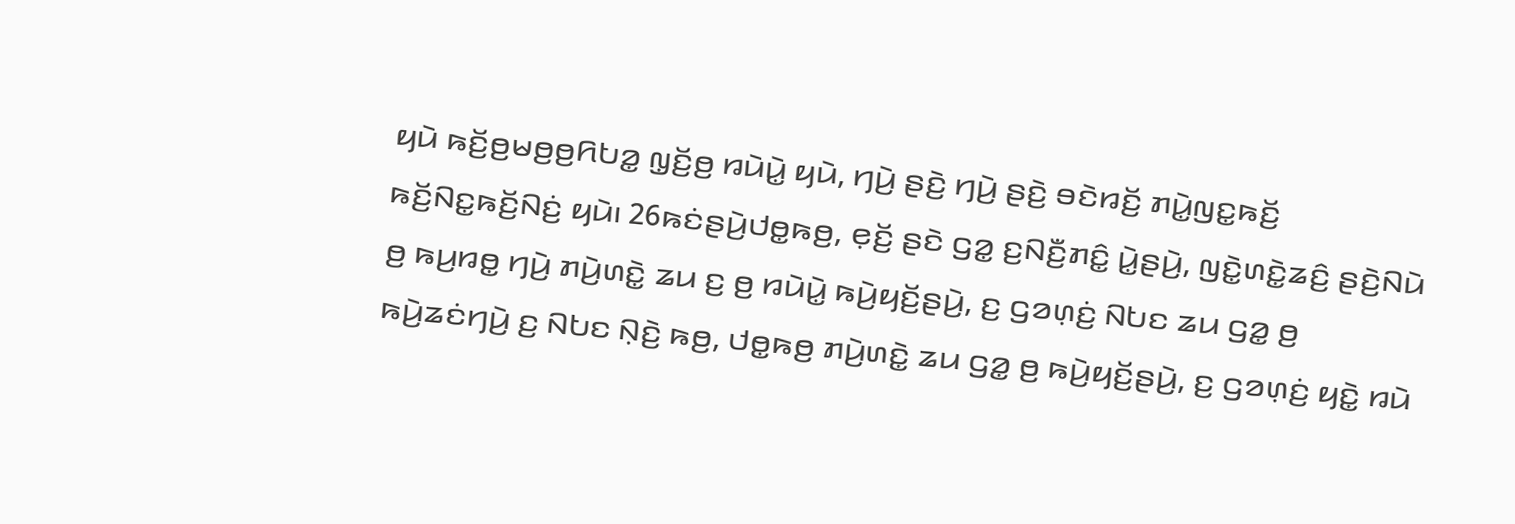ꤟꤣꤧ ꤒꤢꤩ꤬ꤥ꤬ꤗꤥ꤬ꤥ꤬ꤖꤝꤤ꤭ ꤜ꤫ꤢꤩ꤬ꤥ꤬ ꤙꤣꤧꤣꤧ꤭ ꤟꤣꤧ, ꤚꤣꤧ꤬ ꤔꤢꤧ꤬ ꤚꤣꤧ꤬ ꤔꤢꤧ꤬ ꤋꤢꤧꤙꤢꤩ꤬ ꤊꤣꤧ꤭ꤜꤢ꤭ꤒꤢꤩ꤬ ꤒꤢꤩ꤬ꤡꤢ꤭ꤒꤢꤩ꤬ꤡꤢꤦ꤬ ꤟꤣꤧ꤯ 26ꤒꤢꤦꤔꤣꤧ꤬ꤓꤥ꤭ꤒꤥ꤬, ꤕ꤫ꤢꤩ꤬ ꤔꤢꤧ ꤞꤤ꤭ ꤢ꤬ꤡꤢꤪ꤬ꤊꤢꤨ꤭ ꤣꤧ꤭ꤔꤣꤧ꤬, ꤜꤢꤧ꤭ꤛꤢꤧ꤭ꤘꤢꤨ꤬ ꤔꤢꤧ꤬ꤡꤣꤧ ꤥ꤬ ꤒꤣ꤬ꤙꤥ꤭ ꤚꤣꤧ꤬ ꤊꤣꤧ꤬ꤛꤢꤧ꤭ ꤘꤣ ꤢ꤬ ꤥ꤬ ꤙꤣꤧꤣꤧ꤭ ꤒꤣꤧ꤬ꤟꤢꤩ꤬ꤔꤣꤧ꤬, ꤢ꤬ ꤞꤤꤛ꤫ꤢꤦ꤬ ꤡꤝꤢ ꤘꤣ ꤞꤤ꤭ ꤥ꤬ ꤒꤣꤧ꤬ꤘꤢꤦꤚꤣꤧ꤬ ꤢ꤬ ꤡꤝꤢ ꤡ꤫ꤢꤧ꤬ ꤒꤥ꤬, ꤓꤥ꤭ꤒꤥ꤬ ꤊꤣꤧ꤬ꤛꤢꤧ꤭ ꤘꤣ ꤞꤤ꤭ ꤥ꤬ ꤒꤣꤧ꤬ꤟꤢꤩ꤬ꤔꤣꤧ꤬, ꤢ꤬ ꤞꤤꤛ꤫ꤢꤦ꤬ ꤟꤢꤧ꤭ ꤙꤣꤧ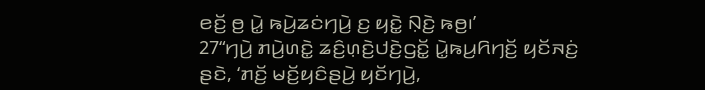ꤕꤢꤩ꤬ ꤥ꤬ ꤣꤧ꤭ ꤒꤣꤧ꤬ꤘꤢꤦꤚꤣꤧ꤬ ꤢ꤬ ꤟꤢꤧ꤭ ꤡ꤫ꤢꤧ꤬ ꤒꤥ꤬꤯’
27“ꤚꤣꤧ꤬ ꤊꤣꤧ꤬ꤛꤢꤧ꤭ ꤘꤢꤨ꤬ꤛ꤫ꤢꤧ꤬ꤓꤢꤧ꤬ꤞꤢꤩ꤭ ꤣꤧ꤭ꤒꤣ꤬ꤖꤚꤢꤩ꤬ ꤟꤢꤩꤏꤢꤦ꤬ ꤔꤢꤧ, ‘ꤊꤢꤩ꤬ ꤗꤢꤩ꤬ꤟꤢꤨꤔꤣꤧ꤬ ꤟꤢꤩꤚꤣꤧ꤬,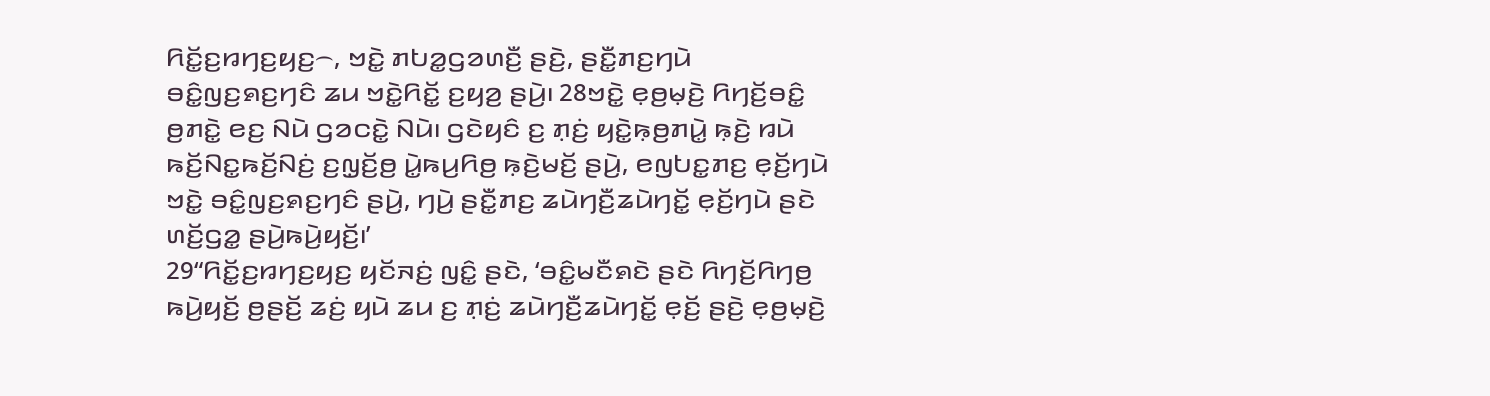ꤖꤢꤩ꤭ꤢ꤬ꤙꤚꤢ꤬ꤟꤢ꤬꤮, ꤠꤢꤧ꤭ ꤊꤝꤤ꤭ꤞꤤꤛꤢꤪ꤬ ꤔꤢꤧ꤬, ꤔꤢꤪ꤭ꤊꤢ꤬ꤚꤣꤧ ꤋꤢꤨ꤭ꤜꤢ꤬ꤎꤢ꤬ꤚꤢꤨ ꤘꤣ ꤠꤢꤧ꤭ꤖꤢꤩ꤭ ꤢ꤬ꤟꤤ꤬ ꤔꤣꤧ꤬꤯ 28ꤠꤢꤧ꤭ ꤕ꤫ꤥ꤬ꤗ꤫ꤢꤧ꤬ ꤖꤚꤢꤩ꤬ꤋꤢꤨ꤭ ꤥ꤬ꤊꤢꤧ꤭ ꤕꤢ꤬ ꤡꤣꤧ ꤞꤤꤍꤢꤧ꤭ ꤡꤣꤧ꤯ ꤞꤢꤧꤟꤢꤨ ꤢ꤬ ꤊ꤫ꤢꤦ꤬ ꤟꤢꤧ꤭ꤒ꤫ꤥ꤬ꤊꤣꤧ꤭ ꤒ꤫ꤢꤧ꤬ ꤙꤣꤧ ꤒꤢꤩ꤬ꤡꤢ꤭ꤒꤢꤩ꤬ꤡꤢꤦ꤬ ꤢ꤬ꤜ꤫ꤢꤩ꤬ꤥ꤬ ꤣꤧ꤭ꤒꤣ꤬ꤖꤥ꤬ ꤒ꤫ꤢꤧ꤬ꤗꤢꤩ꤬ ꤔꤣꤧ꤬, ꤕꤜꤝꤢ꤭ꤊꤢ꤬ ꤕ꤫ꤢꤩ꤬ꤚꤣꤧ ꤠꤢꤧ꤭ ꤋꤢꤨ꤭ꤜꤢ꤬ꤎꤢ꤬ꤚꤢꤨ ꤔꤣꤧ꤬, ꤚꤣꤧ꤬ ꤔꤢꤪ꤭ꤊꤢ꤬ ꤘꤣꤧꤚꤢꤪ꤬ꤘꤣꤧꤚꤢꤩ꤭ ꤕ꤫ꤢꤩ꤬ꤚꤣꤧ ꤔꤢꤧ ꤛꤢꤩ꤬ꤞꤤ꤭ ꤔꤣꤧ꤬ꤒꤣꤧ꤬ꤟꤢꤩ꤬꤯’
29“ꤖꤢꤩ꤭ꤢ꤬ꤙꤚꤢ꤬ꤟꤢ꤬ ꤟꤢꤩꤏꤢꤦ꤬ ꤜꤢꤨ꤭ ꤔꤢꤧ, ‘ꤋꤢꤨ꤭ꤗꤢꤪꤎꤢꤧ ꤔꤢꤧ ꤖꤚꤢꤩ꤬ꤖꤚꤥ꤬ ꤒꤣꤧ꤬ꤟꤢꤩ꤬ ꤥ꤬ꤔꤢꤩ꤬ ꤘꤢꤦ꤬ ꤟꤣꤧ ꤘꤣ ꤢ꤬ ꤊ꤫ꤢꤦ꤬ ꤘꤣꤧꤚꤢꤪ꤬ꤘꤣꤧꤚꤢꤩ꤭ ꤕ꤫ꤢꤩ꤬ ꤔꤢꤧ꤬ ꤕ꤫ꤥ꤬ꤗ꤫ꤢꤧ꤬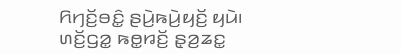ꤖꤚꤢꤩ꤬ꤋꤢꤨ꤭ ꤔꤣꤧ꤬ꤒꤣꤧ꤬ꤟꤢꤩ꤬ ꤟꤣꤧ꤯ ꤛꤢꤩ꤬ꤞꤤ꤭ ꤒꤥ꤭ꤙꤢꤩ꤬ ꤔ꤫ꤤ꤬ꤘꤢ꤭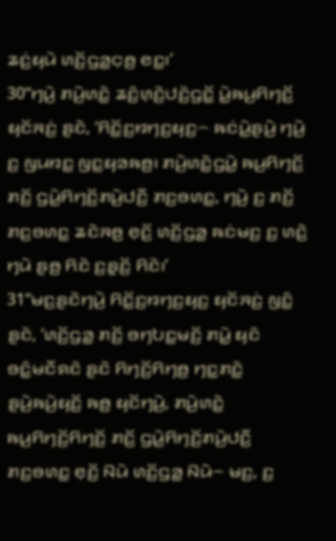ꤘꤢꤦ꤬ꤟꤣꤧ ꤛꤢꤩ꤬ꤞꤤ꤭ꤍ꤫ꤥ꤬ ꤕꤢ꤭꤯’
30“ꤚꤣꤧ꤬ ꤊꤣꤧ꤬ꤛꤢꤧ꤭ ꤘꤢꤨ꤬ꤛ꤫ꤢꤧ꤬ꤓꤢꤧ꤬ꤞꤢꤩ꤭ ꤣꤧ꤭ꤒꤣ꤬ꤖꤚꤢꤩ꤬ ꤟꤢꤩꤏꤢꤦ꤬ ꤔꤢꤧ, ‘ꤖꤢꤩ꤭ꤢ꤬ꤙꤚꤢ꤬ꤟꤢ꤬꤮ ꤒꤢꤦꤣꤧ꤭ꤔꤣꤧ꤬ ꤚꤣꤧ꤬ ꤢ꤬ ꤜꤣꤙꤢ꤭ ꤜꤢ꤭ꤟꤤꤒꤥ꤬꤯ ꤊꤣꤧ꤬ꤛꤢꤧ꤭ꤞꤣꤧ꤭ ꤒꤣ꤬ꤖꤚꤢꤩ꤬ ꤊꤢꤩ꤬ ꤞꤣꤧ꤭ꤖꤚꤢꤩ꤬ꤊꤣꤧ꤬ꤓꤢꤪ꤬ ꤊꤢ꤬ꤋꤛꤢ꤭, ꤚꤣꤧ꤬ ꤢ꤬ ꤊꤢꤩ꤬ ꤊꤢ꤬ꤋꤛꤢ꤭ ꤘꤢꤧꤏꤥ꤬ ꤕ꤫ꤢꤩ꤬ ꤛꤢꤩ꤬ꤞꤤ꤭ ꤒꤢꤦꤗꤢ꤬ ꤢ꤬ ꤛꤢꤧ꤬ ꤚꤣꤧ ꤔꤥ꤬ ꤖꤢꤧ ꤢ꤬ꤔ꤫ꤢꤩ꤬ ꤖꤢꤧ꤯’
31“ꤗꤢ꤬ꤔꤢꤧꤚꤣꤧ꤬ ꤖꤢꤩ꤭ꤢ꤬ꤙꤚꤢ꤬ꤟꤢ꤬ ꤟꤢꤩꤏꤢꤦ꤬ ꤜꤢꤨ꤭ ꤔꤢꤧ, ‘ꤛꤢꤩ꤬ꤞꤤ꤭ ꤊꤢꤩ꤬ ꤋꤚꤝꤢ꤭ꤗꤢꤩ꤬ ꤊꤣꤧ꤭ ꤟꤢꤨ ꤋꤢꤨ꤭ꤗꤢꤪꤎꤢꤧ ꤔꤢꤧ ꤖꤚꤢꤩ꤬ꤖꤚꤥ꤬ ꤚꤢ꤭ꤊꤢꤧ꤭ ꤔꤣꤧ꤬ꤒꤣꤧ꤬ꤟꤢꤩ꤬ ꤒꤥ꤬ ꤟꤢꤩꤚꤣꤧ꤬, ꤊꤣꤧ꤬ꤛꤢꤧ꤭ ꤒꤣ꤬ꤖꤚꤢꤩ꤬ꤖꤚꤢꤩ꤬ ꤊꤢꤩ꤬ ꤞꤣꤧ꤭ꤖꤚꤢꤩ꤬ꤊꤣꤧ꤬ꤓꤢꤪ꤬ ꤊꤢ꤬ꤋꤛꤢ꤭ ꤕ꤫ꤢꤩ꤬ ꤡꤣꤧ ꤛꤢꤩ꤬ꤞꤤ꤭ ꤡꤣꤧ꤮ ꤗꤢ꤬, ꤢ꤬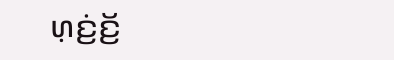ꤛ꤫ꤢꤦ꤬ꤢꤩ꤬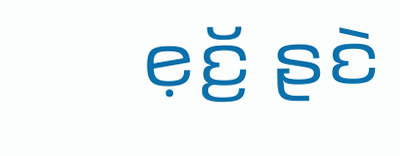ꤕ꤫ꤢꤩ꤬ ꤔꤢꤧ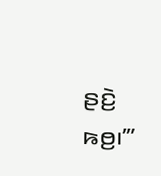ꤔꤢꤧ꤬ ꤒꤥ꤬꤯’”